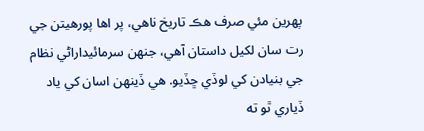پهرين مئي صرف هڪ تاريخ ناهي، پر اها پورهيتن جي رت سان لکيل داستان آهي، جنهن سرمائيداراڻي نظام جي بنيادن کي لوڏي ڇڏيو. هي ڏينهن اسان کي ياد ڏياري ٿو ته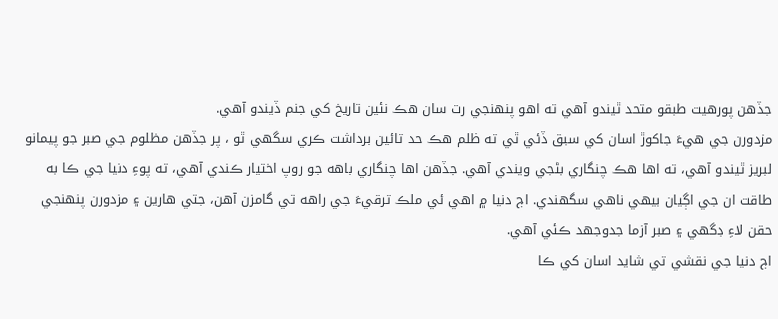جڏهن پورهيت طبقو متحد ٿيندو آهي ته اهو پنهنجي رت سان هڪ نئين تاريخ کي جنم ڏيندو آهي.
مزدورن جي هيءَ جاکوڙ اسان کي سبق ڏئي ٿي ته ظلم ھڪ حد تائين برداشت ڪري سگهي ٿو ، پر جڏهن مظلوم جي صبر جو پيمانو لبريز ٿيندو آهي، ته اها هڪ چنگاري بڻجي ويندي آهي. جڏهن اها چنگاري باهه جو روپ اختيار ڪندي آهي، ته پوءِ دنيا جي ڪا به طاقت ان جي اڳيان بيهي ناهي سگهندي. اڄ دنيا ۾ اهي ئي ملڪ ترقيءَ جي راهه تي گامزن آهن، جتي هارين ۽ مزدورن پنهنجي حقن لاءِ ڊگهي ۽ صبر آزما جدوجهد ڪئي آهي.
اڄ دنيا جي نقشي تي شايد اسان کي ڪا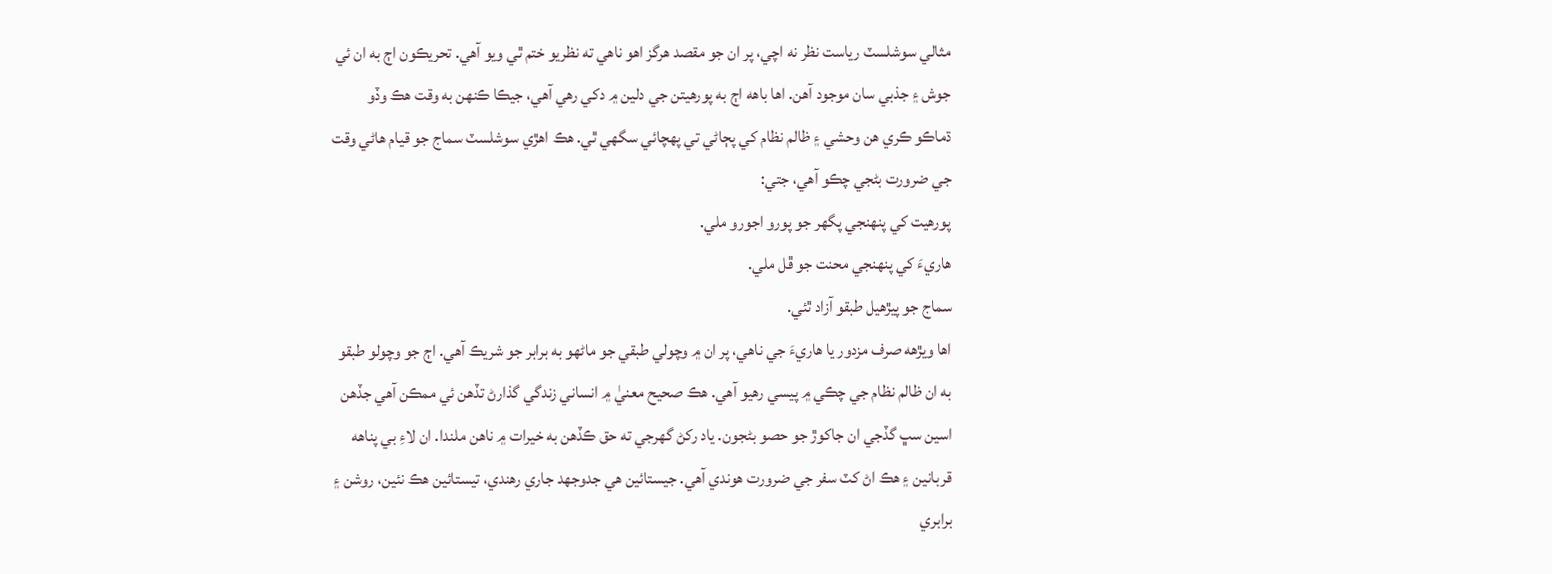مثالي سوشلسٽ رياست نظر نه اچي، پر ان جو مقصد هرگز اهو ناهي ته نظريو ختم ٿي ويو آهي. تحريڪون اڄ به ان ئي جوش ۽ جذبي سان موجود آهن. اها باهه اڄ به پورهيتن جي دلين ۾ دکي رهي آهي، جيڪا ڪنهن به وقت هڪ وڏو ڌماڪو ڪري هن وحشي ۽ ظالم نظام کي پڄاڻي تي پهچائي سگهي ٿي. هڪ اهڙي سوشلسٽ سماج جو قيام هاڻي وقت جي ضرورت بڻجي چڪو آهي، جتي:
پورهيت کي پنهنجي پگهر جو پورو اجورو ملي.
هاريءَ کي پنهنجي محنت جو ڦل ملي.
سماج جو پيڙهيل طبقو آزاد ٿئي.
اها ويڙهه صرف مزدور يا هاريءَ جي ناهي، پر ان ۾ وچولي طبقي جو ماڻهو به برابر جو شريڪ آهي. اڄ جو وچولو طبقو به ان ظالم نظام جي چڪي ۾ پيسي رهيو آهي. هڪ صحيح معنيٰ ۾ انساني زندگي گذارڻ تڏهن ئي ممڪن آهي جڏهن اسين سڀ گڏجي ان جاکوڙ جو حصو بڻجون. ياد رکڻ گهرجي ته حق ڪڏهن به خيرات ۾ ناهن ملندا. ان لاءِ بي پناهه قربانين ۽ هڪ اڻ کٽ سفر جي ضرورت هوندي آهي. جيستائين هي جدوجهد جاري رهندي، تيستائين هڪ نئين، روشن ۽ برابري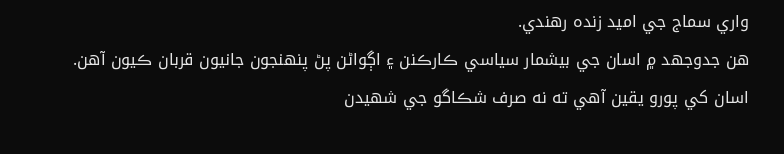واري سماج جي اميد زنده رهندي.
هن جدوجهد ۾ اسان جي بيشمار سياسي ڪارڪنن ۽ اڳواڻن پڻ پنهنجون جانيون قربان ڪيون آهن. اسان کي پورو يقين آهي ته نه صرف شڪاگو جي شهيدن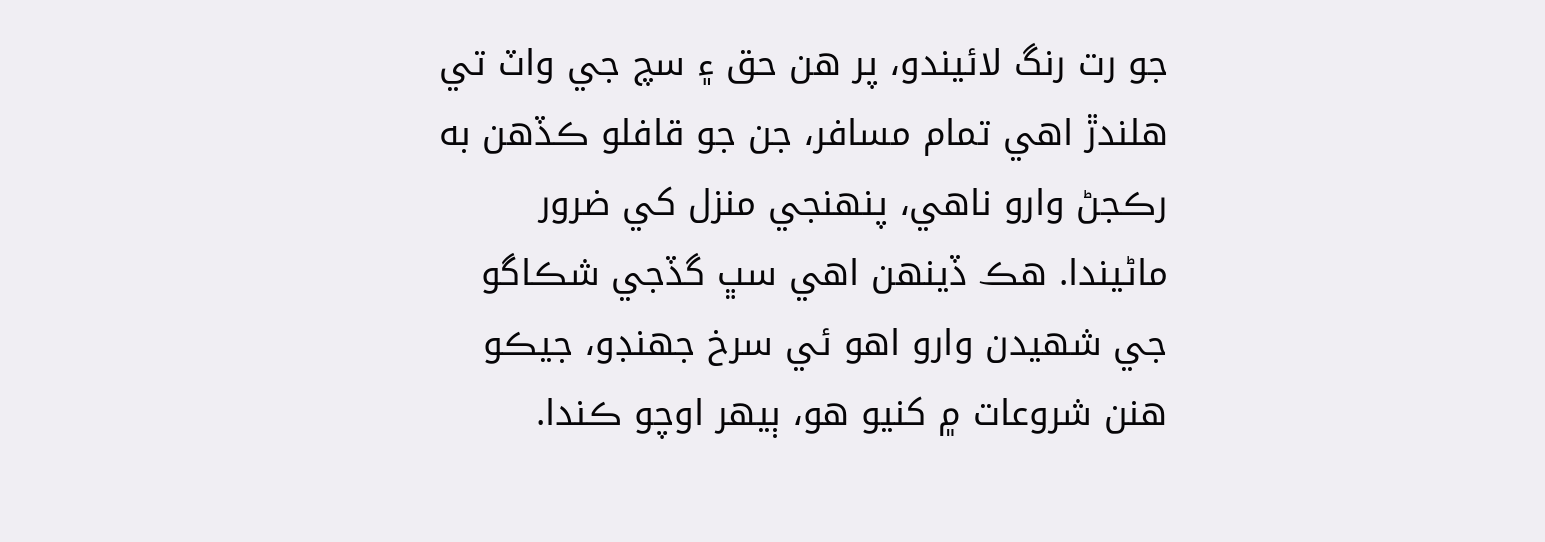جو رت رنگ لائيندو، پر هن حق ۽ سچ جي واٽ تي هلندڙ اهي تمام مسافر، جن جو قافلو ڪڏهن به رڪجڻ وارو ناهي، پنهنجي منزل کي ضرور ماڻيندا. هڪ ڏينهن اهي سڀ گڏجي شڪاگو جي شهيدن وارو اهو ئي سرخ جهنڊو، جيڪو هنن شروعات ۾ کنيو هو، ٻيهر اوچو ڪندا.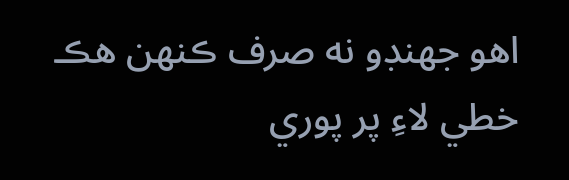اهو جهنڊو نه صرف ڪنهن هڪ خطي لاءِ پر پوري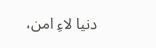دنيا لاءِ امن،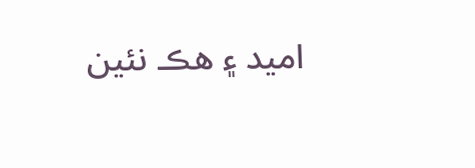اميد ۽ هڪ نئين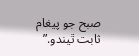صبح جو پيغام ثابت ٿيندو.”